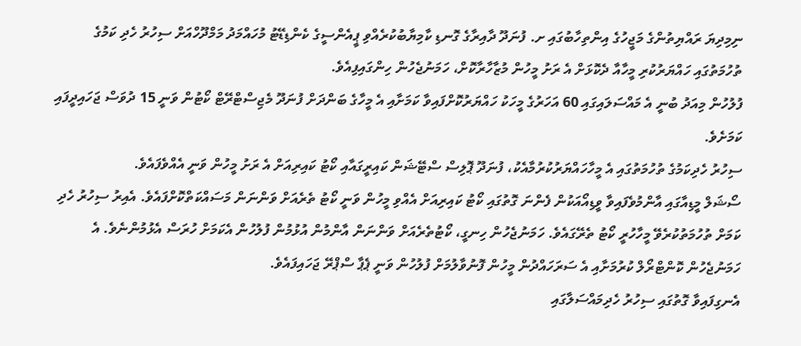ނިމިދިޔަ ރައްޔިތުންގެ މަޖީހުގެ އިންތިހާބުގައި ށ. ފުނަދޫ ދާއިރާގެ ގޮނޑި ކާމިޔާބުކުރެއްވި ޕީއެންސީގެ ކެންޑިޑޭޓު މުހައްމަދު މަމްދޫހްއަށް ސިހުރު ހެދި ކަމުގެ ތުހުމަތުގައި ހައްޔަރުކުރި މީހާއާ ދެކޮޅަށް އެ ރަށު މީހުން މުޒާހާރާކޮށް، ހަމަނުޖެހުން ހިންގައިފިއެވެ.
ފުލުހުން މިއަދު ބުނީ އެ މައްސަލައިގައި 60 އަހަރުގެ މީހަކު ހައްޔަރުކޮށްފައިވާ ކަމަށާއި އެ މީހާގެ ބަންދަށް ފުނަދޫ މެޖިސްޓްރޭޓް ކޯޓުން ވަނީ 15 ދުވަސް ޖަހައިދީފައި ކަމަށެވެ.
ސިހުރު ހެދިކަމުގެ ތުހުމަތުގައި އެ މީހާހައްޔަރުކުރުމާއެކު، ފުނަދޫ ޕޮލިސް ސްޓޭޝަން ކައިރީގައާއި ކޯޓު ކައިރިއަށް އެ ރަށު މީހުން ވަނީ އެއްވެފައެވެ.
ސޯޝަލް މީޑިއާގައި އާންމުވެފައިވާ ވީޑިއޯއަކުން ފެންނަ ގޮތުގައި ކޯޓު ކައިރިއަށް އެއްވި މީހުން ވަނީ ކޯޓު ތެރެއަށް ވަންނަން މަސައްކަތްކޮށްފައެވެ. އެއިރު ސިހުރު ހެދި ކަމަށް ތުހުމަތުކުރެވޭ މީހާހުރީ ކޯޓު ތެރޭގައެވެ. ހަމަނުޖެހުން ހިނގީ، ކޯޓުތެރެއަށް ވަންނަން އާންމުން އުޅުމުން ފުލުހުން އެކަމަށް ހުރަސް އެޅުމުންނެވެ. އެ ހަމަނުޖެހުން ކޮންޓްރޯލް ކުރުމަށާއި އެ ސަރަހައްދުން މީހުން ފޮނުވާލުމަށް ފުލުހުން ވަނީ ޕެޕާ ސްޕްރޭ ޖަހައިފައެވެ.
އެނގިފައިވާ ގޮތުގައި ސިހުރު ހެދިމައްސަލާގައި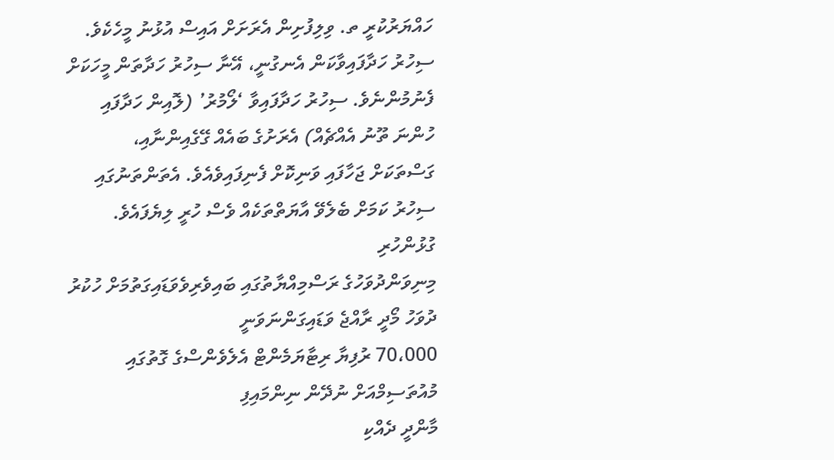ހައްޔަރުކުރީ ތ. ވިލިފުށިން އެރަށަށް އައިސް އުޅުނު މީހެކެވެ. ސިހުރު ހަދާފައިވާކަން އެނގުނީ، އޭނާ ސިހުރު ހަދާތަން މީހަކަށް ފެނުމުންނެވެ. ސިހުރު ހަދާފައިވާ ‘ލޯމުރު’ (ލޮއިން ހަދާފައި ހުންނަ ތޫނު އެއްޗެއް) އެރަށުގެ ބައެއް ގޭގެއިންނާއި، ގަސްތަކަށް ޖަހާފައި ވަނިކޮށް ފެނިފައިވެއެވެ. އެތަންތަނުގައި ސިހުރު ކަމަށް ބެލެވޭ އާޔަތްތަކެއް ވެސް ހުރީ ލިޔެފައެވެ.
ގުޅުންހުރި
މިނިވަންދުވަހުގެ ރަސްމިއްޔާތުގައި ބައިވެރިވެވަޑައިގަތުމަށް ހުކުރު ދުވަހު މޯދީ ރާއްޖެ ވަޑައިގަންނަވަނީ
70،000 ރުފިޔާ ރިޓާޔަމެންޓް އެލެވެންސްގެ ގޮތުގައި މުއުތަސިމްއަށް ނުދޭން ނިންމައިފި
މާންދީ ދެއްކި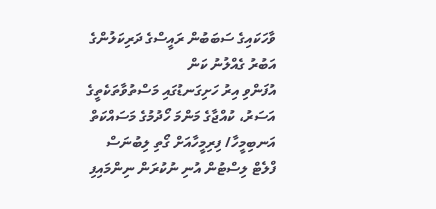ވާހަކައިގެ ސަބަބުން ރައީސްގެ ދަރިކަލުންގެ އަބުރު ގެއްލުނު ކަން
އުފަންވި އިރު ހަށިގަނޑުގައި މަސްތުވާތަކެތީގެ އަސަރު، ކުއްޖާގެ މަންމަ ހޯދުމުގެ މަސައްކަތް
އަނބިމީހާ/ ފިރިމީހާއަށް ގޯތި ލިބުނަސް ފްލެޓް ލިސްޓުން އުނި ނުކުރަން ނިންމައިފި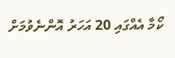ކޯމާ އެއްގައި 20 އަހަރު އޮންނެވުމަށް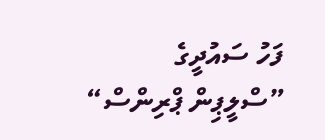ފަހު ސައުދީގެ ”ސްލީޕިން ޕްރިންސް“